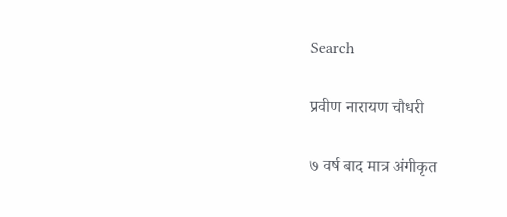Search

प्रवीण नारायण चौधरी

७ वर्ष बाद मात्र अंगीकृत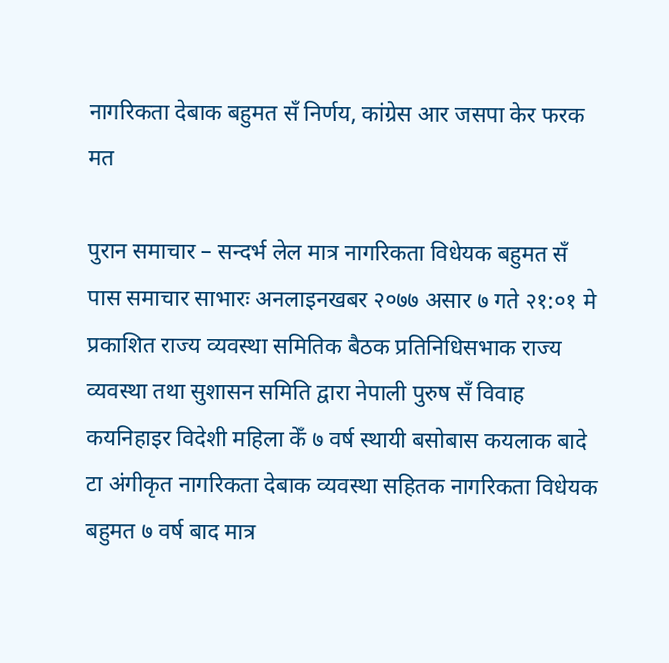नागरिकता देबाक बहुमत सँ निर्णय, कांग्रेस आर जसपा केर फरक मत

पुरान समाचार – सन्दर्भ लेल मात्र नागरिकता विधेयक बहुमत सँ पास समाचार साभारः अनलाइनखबर २०७७ असार ७ गते २१:०१ मे प्रकाशित राज्य व्यवस्था समितिक बैठक प्रतिनिधिसभाक राज्य व्यवस्था तथा सुशासन समिति द्वारा नेपाली पुरुष सँ विवाह कयनिहाइर विदेशी महिला केँ ७ वर्ष स्थायी बसोबास कयलाक बादे टा अंगीकृत नागरिकता देबाक व्यवस्था सहितक नागरिकता विधेयक बहुमत ७ वर्ष बाद मात्र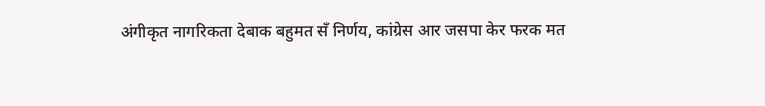अंगीकृत नागरिकता देबाक बहुमत सँ निर्णय, कांग्रेस आर जसपा केर फरक मत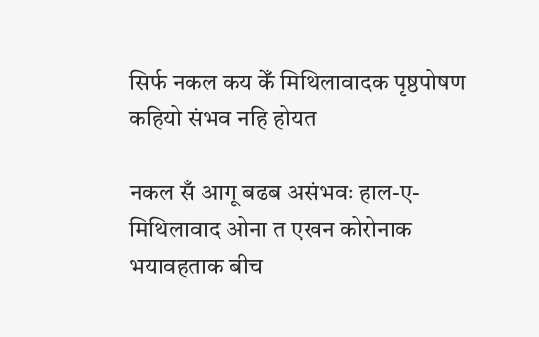सिर्फ नकल कय केँ मिथिलावादक पृष्ठपोषण कहियो संभव नहि होयत

नकल सँ आगू बढब असंभवः हाल-ए-मिथिलावाद ओना त एखन कोरोनाक भयावहताक बीच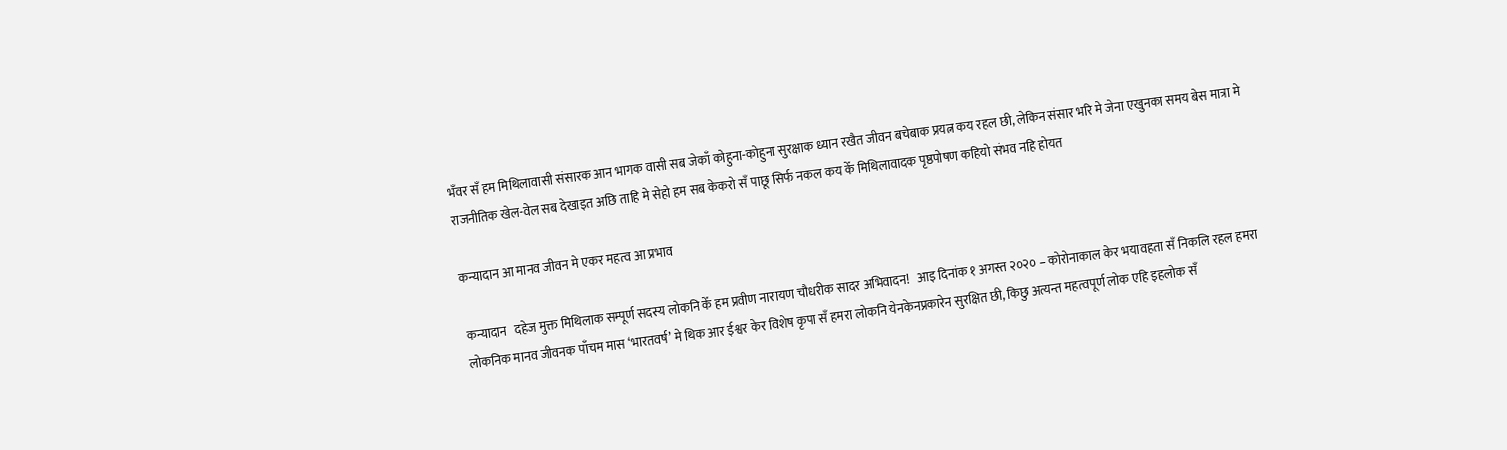भँवर सँ हम मिथिलावासी संसारक आन भागक वासी सब जेकाँ कोहुना-कोहुना सुरक्षाक ध्यान रखैत जीवन बचेबाक प्रयत्न कय रहल छी, लेकिन संसार भरि मे जेना एखुनका समय बेस मात्रा मे राजनीतिक खेल-वेल सब देखाइत अछि ताहि मे सेहो हम सब केकरो सँ पाछू सिर्फ नकल कय केँ मिथिलावादक पृष्ठपोषण कहियो संभव नहि होयत

कन्यादान आ मानव जीवन मे एकर महत्व आ प्रभाव

कन्यादान   दहेज मुक्त मिथिलाक सम्पूर्ण सदस्य लोकनि केँ हम प्रवीण नारायण चौधरीक सादर अभिवादन!   आइ दिनांक १ अगस्त २०२० – कोरोनाकाल केर भयावहता सँ निकलि रहल हमरा लोकनिक मानव जीवनक पाँचम मास ‘भारतवर्ष’ मे थिक आर ईश्वर केर विशेष कृपा सँ हमरा लोकनि येनकेनप्रकारेन सुरक्षित छी, किछु अत्यन्त महत्वपूर्ण लोक एहि इहलोक सँ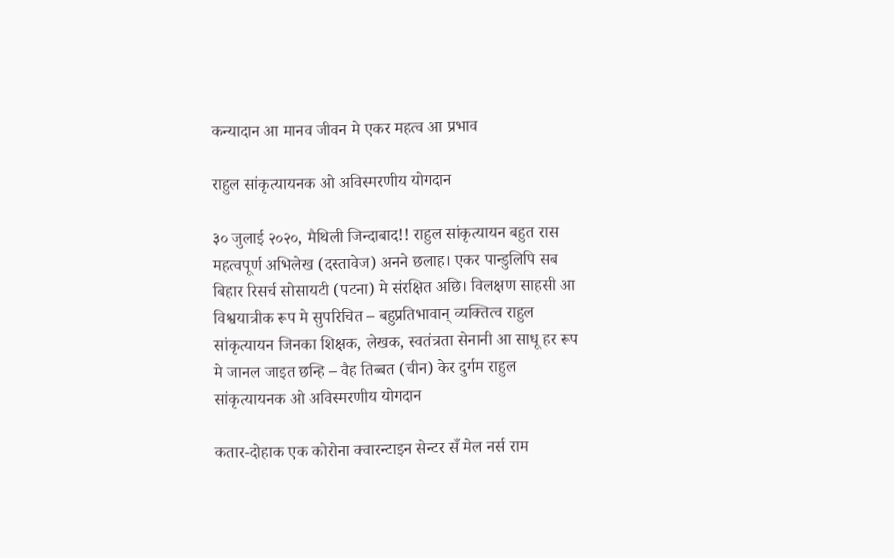कन्यादान आ मानव जीवन मे एकर महत्व आ प्रभाव

राहुल सांकृत्यायनक ओ अविस्मरणीय योगदान

३० जुलाई २०२०, मैथिली जिन्दाबाद!! राहुल सांकृत्यायन बहुत रास महत्वपूर्ण अभिलेख (दस्तावेज) अनने छलाह। एकर पान्डुलिपि सब बिहार रिसर्च सोसायटी (पटना) मे संरक्षित अछि। विलक्षण साहसी आ विश्वयात्रीक रूप मे सुपरिचित – बहुप्रतिभावान् व्यक्तित्व राहुल सांकृत्यायन जिनका शिक्षक, लेखक, स्वतंत्रता सेनानी आ साधू हर रूप मे जानल जाइत छन्हि – वैह तिब्बत (चीन) केर दुर्गम राहुल सांकृत्यायनक ओ अविस्मरणीय योगदान

कतार-दोहाक एक कोरोना क्वारन्टाइन सेन्टर सँ मेल नर्स राम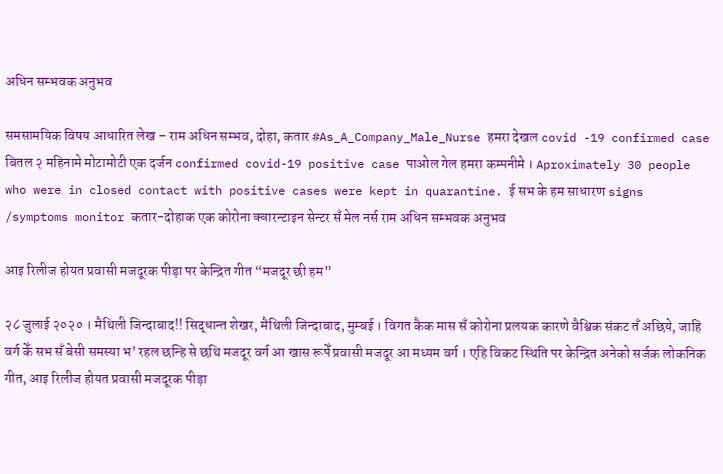अधिन सम्भवक अनुभव

समसामयिक विषय आधारित लेख – राम अधिन सम्भव, दोहा, कतार #As_A_Company_Male_Nurse हमरा देखल covid -19 confirmed case बितल २ महिनामे मोटामोटी एक दर्जन confirmed covid-19 positive case पाओल गेल हमरा कम्पनीमे । Aproximately 30 people who were in closed contact with positive cases were kept in quarantine. ई सभ के हम साधारण signs /symptoms monitor कतार-दोहाक एक कोरोना क्वारन्टाइन सेन्टर सँ मेल नर्स राम अधिन सम्भवक अनुभव

आइ रिलीज होयत प्रवासी मजदूरक पीड़ा पर केन्द्रित गीत “मजदूर छी हम”

२८ जुलाई २०२० । मैथिली जिन्दाबाद!! सिद्धान्त शेखर, मैथिली जिन्दाबाद, मुम्बई । विगत कैक मास सँ कोरोना प्रलयक कारणे वैश्विक संकट तँ अछिये, जाहि वर्ग केँ सभ सँ बेसी समस्या भ’ रहल छन्हि से छथि मजदूर वर्ग आ खास रूपेँ प्रवासी मजदूर आ मध्यम वर्ग । एहि विकट स्थिति पर केन्द्रित अनेको सर्जक लोकनिक गीत, आइ रिलीज होयत प्रवासी मजदूरक पीड़ा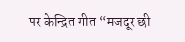पर केन्द्रित गीत “मजदूर छी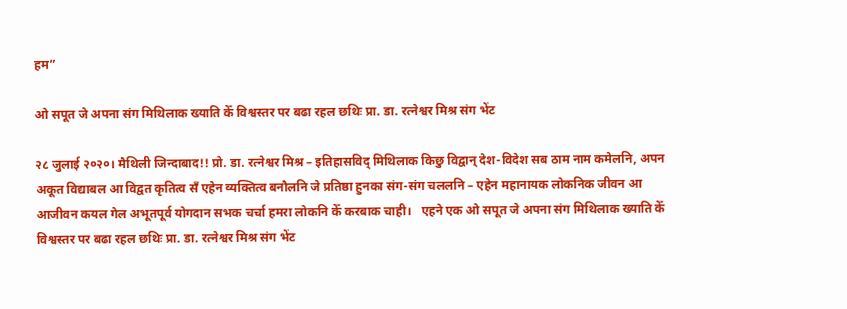हम”

ओ सपूत जे अपना संग मिथिलाक ख्याति केँ विश्वस्तर पर बढा रहल छथिः प्रा. डा. रत्नेश्वर मिश्र संग भेंट

२८ जुलाई २०२०। मैथिली जिन्दाबाद!! प्रो. डा. रत्नेश्वर मिश्र – इतिहासविद् मिथिलाक किछु विद्वान् देश-विदेश सब ठाम नाम कमेलनि, अपन अकूत विद्याबल आ विद्वत कृतित्व सँ एहेन व्यक्तित्व बनौलनि जे प्रतिष्ठा हुनका संग-संग चललनि – एहेन महानायक लोकनिक जीवन आ आजीवन कयल गेल अभूतपूर्व योगदान सभक चर्चा हमरा लोकनि केँ करबाक चाही।   एहने एक ओ सपूत जे अपना संग मिथिलाक ख्याति केँ विश्वस्तर पर बढा रहल छथिः प्रा. डा. रत्नेश्वर मिश्र संग भेंट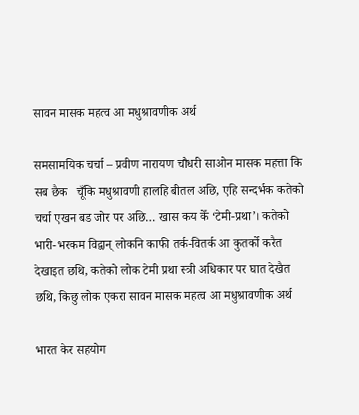सावन मासक महत्व आ मधुश्रावणीक अर्थ

सम‍सामयिक चर्चा – प्रवीण नारायण चौधरी साओन मासक महत्ता कि सब छैक   चूँकि मधुश्रावणी हालहि बीतल अछि, एहि सन्दर्भक कतेको चर्चा एखन बड जोर पर अछि… खास कय केँ ‘टेमी-प्रथा’। कतेको भारी-भरकम विद्वान् लोकनि काफी तर्क-वितर्क आ कुतर्को करैत देखाइत छथि, कतेको लोक टेमी प्रथा स्त्री अधिकार पर घात देखैत छथि, किछु लोक एकरा सावन मासक महत्व आ मधुश्रावणीक अर्थ

भारत केर सहयोग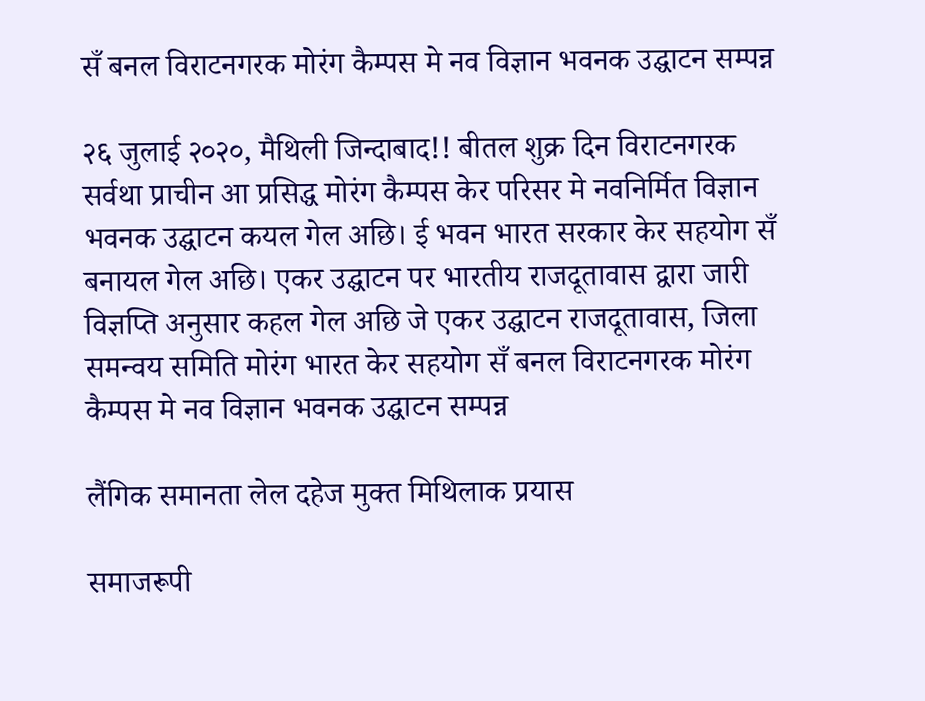सँ बनल विराटनगरक मोरंग कैम्पस मे नव विज्ञान भवनक उद्घाटन सम्पन्न

२६ जुलाई २०२०, मैथिली जिन्दाबाद!! बीतल शुक्र दिन विराटनगरक सर्वथा प्राचीन आ प्रसिद्ध मोरंग कैम्पस केर परिसर मे नवनिर्मित विज्ञान भवनक उद्घाटन कयल गेल अछि। ई भवन भारत सरकार केर सहयोग सँ बनायल गेल अछि। एकर उद्घाटन पर भारतीय राजदूतावास द्वारा जारी विज्ञप्ति अनुसार कहल गेल अछि जे एकर उद्घाटन राजदूतावास, जिला समन्वय समिति मोरंग भारत केर सहयोग सँ बनल विराटनगरक मोरंग कैम्पस मे नव विज्ञान भवनक उद्घाटन सम्पन्न

लैंगिक समानता लेल दहेज मुक्त मिथिलाक प्रयास

समाजरूपी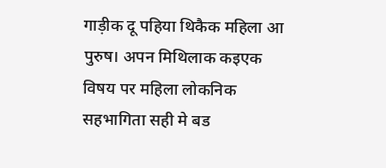गाड़ीक दू पहिया थिकैक महिला आ पुरुष। अपन मिथिलाक कइएक विषय पर महिला लोकनिक सहभागिता सही मे बड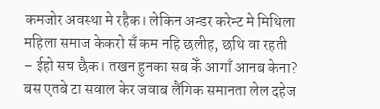कमजोर अवस्था मे रहैक। लेकिन अन्डर करेन्ट मे मिथिला महिला समाज केकरो सँ कम नहि छलीह, छथि वा रहती – ईहो सच छैक। तखन हुनका सब केँ आगाँ आनब केना? बस एतबे टा सवाल केर जवाब लैंगिक समानता लेल दहेज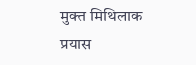मुक्त मिथिलाक प्रयास